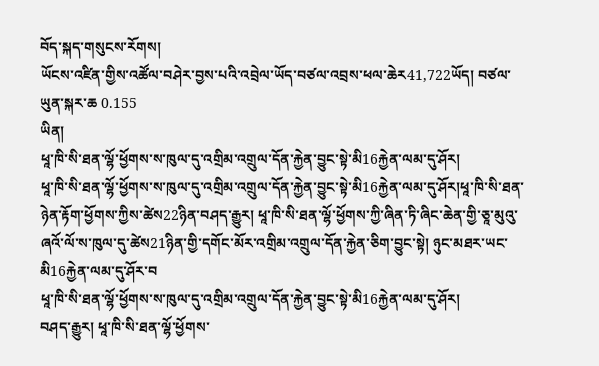བོད་སྐད་གསུངས་རོགས།
ཡོངས་འཛིན་གྱིས་འཚོལ་བཤེར་བྱས་པའི་འབྲེལ་ཡོད་བཙལ་འབྲས་ཕལ་ཆེར41,722ཡོད། བཙལ་ཡུན་སྐར་ཆ 0.155
ཡིན།
ཕཱ་ཁི་སི་ཐན་ལྷོ་ཕྱོགས་ས་ཁུལ་དུ་འགྲིམ་འགྲུལ་དོན་རྐྱེན་བྱུང་སྟེ་མི16རྐྱེན་ལམ་དུ་ཤོར།
ཕཱ་ཁི་སི་ཐན་ལྷོ་ཕྱོགས་ས་ཁུལ་དུ་འགྲིམ་འགྲུལ་དོན་རྐྱེན་བྱུང་སྟེ་མི16རྐྱེན་ལམ་དུ་ཤོར།ཕཱ་ཁི་སི་ཐན་ཉེན་རྟོག་ཕྱོགས་ཀྱིས་ཚེས22ཉིན་བཤད་རྒྱུར། ཕཱ་ཁི་སི་ཐན་ལྷོ་ཕྱོགས་ཀྱི་ཞིན་ཏི་ཞིང་ཆེན་གྱི་ཅཱ་མུའུ་ཞའོ་ལོ་ས་ཁུལ་དུ་ཚེས21ཉིན་གྱི་དགོང་མོར་འགྲིམ་འགྲུལ་དོན་རྐྱེན་ཅིག་བྱུང་སྟེ། ཉུང་མཐར་ཡང་མི16རྐྱེན་ལམ་དུ་ཤོར་བ
ཕཱ་ཁི་སི་ཐན་ལྷོ་ཕྱོགས་ས་ཁུལ་དུ་འགྲིམ་འགྲུལ་དོན་རྐྱེན་བྱུང་སྟེ་མི16རྐྱེན་ལམ་དུ་ཤོར།
བཤད་རྒྱུར། ཕཱ་ཁི་སི་ཐན་ལྷོ་ཕྱོགས་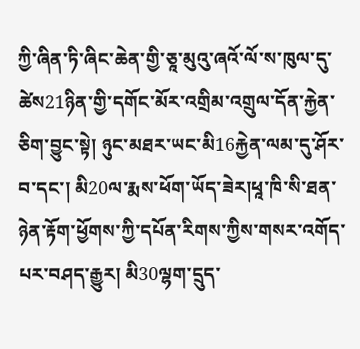ཀྱི་ཞིན་ཏི་ཞིང་ཆེན་གྱི་ཅཱ་མུའུ་ཞའོ་ལོ་ས་ཁུལ་དུ་ཚེས21ཉིན་གྱི་དགོང་མོར་འགྲིམ་འགྲུལ་དོན་རྐྱེན་ཅིག་བྱུང་སྟེ། ཉུང་མཐར་ཡང་མི16རྐྱེན་ལམ་དུ་ཤོར་བ་དང་། མི20ལ་རྨས་ཕོག་ཡོད་ཟེར།ཕཱ་ཁི་སི་ཐན་ཉེན་རྟོག་ཕྱོགས་ཀྱི་དཔོན་རིགས་ཀྱིས་གསར་འགོད་པར་བཤད་རྒྱུར། མི30ལྷག་དྲུད་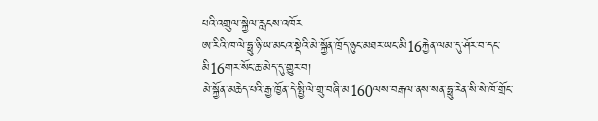པའི་འགྲུལ་སྐྱེལ་རླངས་འཁོར
ཨ་རིའི་ཁ་ལེ་ཧྥུ་ཉི་ཡ་མངའ་སྡེའི་མེ་སྐྱོན་ཁྲོད་ཉུང་མཐར་ཡང་མི16རྐྱེན་ལམ་དུ་ཤོར་བ་དང་མི16གར་སོང་ཆ་མེད་དུ་གྱུར་བ།
མེ་སྐྱོན་མཆེད་པའི་རྒྱ་ཁྱོན་དེ་སྤྱི་ལེ་གྲུ་བཞི་མ160ལས་བརྒལ་ནས་སན་ཧྥུ་རེན་སི་སེ་ཁོ་གྲོང་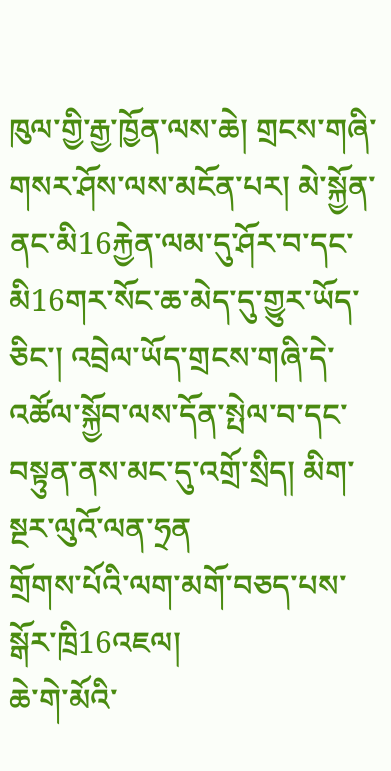ཁུལ་གྱི་རྒྱ་ཁྱོན་ལས་ཆེ། གྲངས་གཞི་གསར་ཤོས་ལས་མངོན་པར། མེ་སྐྱོན་ནང་མི16རྐྱེན་ལམ་དུ་ཤོར་བ་དང་མི16གར་སོང་ཆ་མེད་དུ་གྱུར་ཡོད་ཅིང་། འབྲེལ་ཡོད་གྲངས་གཞི་དེ་འཚོལ་སྐྱོབ་ལས་དོན་སྤེལ་བ་དང་བསྟུན་ནས་མང་དུ་འགྲོ་སྲིད། མིག་སྔར་ལུའོ་ལན་ཧྲན
གྲོགས་པོའི་ལག་མགོ་བཅད་པས་སྒོར་ཁྲི16འཇལ།
ཆེ་གེ་མོའི་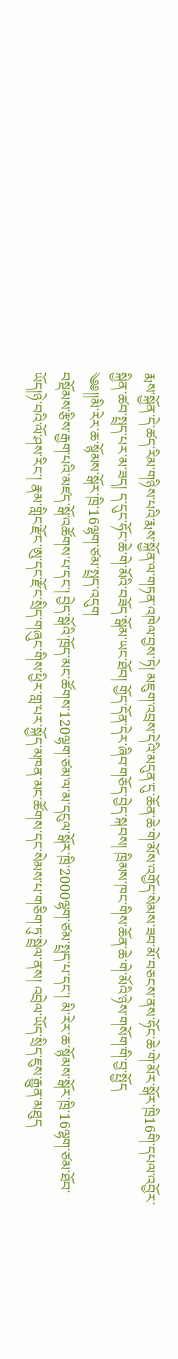རྨས་སྐྱོན་དེ་ཚད་རིམ་གཉིས་པའི་རྨས་སྐྱོན་ལ་གཏན་འཁེལ་བྱས་ཏེ། མཇུག་འབྲས་དེའི་མདུན་དུ་ཆོན་ཆེ་གེ་མོས་འགྱོད་སེམས་ཟབ་མོ་བཅངས་ནས་ཧོང་ཆེ་གེ་མོར་སྒོར་ཁྲི16གི་དཔལ་འབྱོར་སྐྱིན་ཚབ་སྤྲད་པར་མ་ཟད། ད་དུང་ཧོང་ཆེ་གེ་མོའི་བཟོད་སྒོམ་ཡང་ཐོབ། གྱོད་དོན་དེར་ཞིབ་གཅོད་བྱེད་སྐབས། ཁྲིམས་ཁང་གིས་ཆོན་ཆེ་གེ་མོའི་ཉེས་གསོག་གི་བྱ་སྤྱོད
༄༅།།མི་རེར་ཆ་སྙོམས་སྒོར་ཁྲི་16ལྷག་ཙམ་སྤྲད་འདུག
བསྡོམས་རྩིས་རྒྱག་པའི་མཛད་སྒོ་འཚོགས་པ་དང་། བྱེད་སྒོའི་ཁྲོད་མང་ཚོགས་120ལྷག་ཙམ་ལ་མ་དངུལ་སྒོར་ཁྲི་2000ལྷག་ཙམ་སྤྲད་པ་དང་། མི་རེར་ཆ་སྙོམས་སྒོར་ཁྲི་16ལྷག་ཙམ་ཐོབ་ཡོད།ཉེ་བའི་ལོ་ཤས་རིང་། རྣམ་གླིང་རྫོང་ཨུ་དང་རྫོང་སྲིད་གཞུང་གིས་ཕྱིར་གླ་པར་སྐྱོད་མཁན་མང་ཚོགས་དང་སེམས་པ་གཅིག་ཏུ་སྦྲེལ་ནས། འབྲེལ་ཡོད་སྲིད་ཇུས་རྒྱུན་མཐུད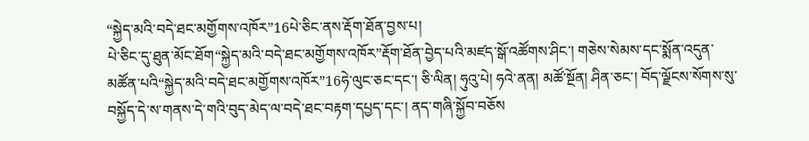“སྐྱེད་མའི་བདེ་ཐང་མགྱོགས་འཁོར”16པེ་ཅིང་ནས་རྡོག་ཐོན་བྱས་པ།
པེ་ཅིང་དུ་ཐུན་མོང་ཐོག“སྐྱེད་མའི་བདེ་ཐང་མགྱོགས་འཁོར”རྡོག་ཐོན་བྱེད་པའི་མཛད་སྒོ་འཚོགས་ཤིང་། གཅེས་སེམས་དང་སྨོན་འདུན་མཚོན་པའི“སྐྱེད་མའི་བདེ་ཐང་མགྱོགས་འཁོར”16ཧེ་ལུང་ཅང་དང་། ཅི་ལིན། ཧུའུ་པེ། ཧའེ་ནན། མཚོ་སྔོན། ཤིན་ཅང་། བོད་ལྗོངས་སོགས་སུ་བསྐྱོད་དེ་ས་གནས་དེ་གའི་བུད་མེད་ལ་བདེ་ཐང་བརྟག་དཔྱད་དང་། ནད་གཞི་སྐྱོབ་བཅོས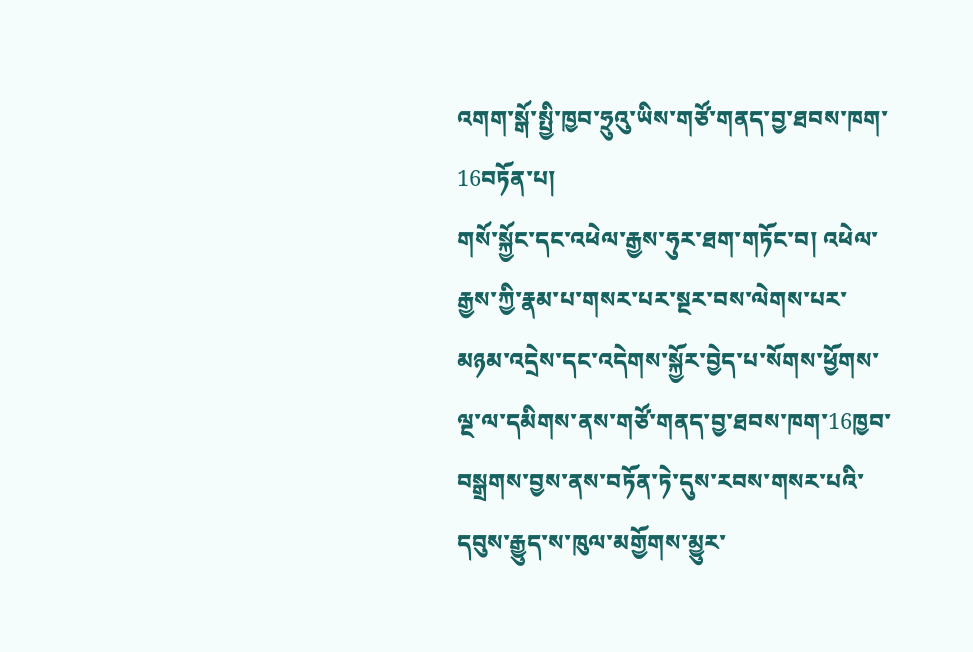འགག་སྒོ་སྤྱི་ཁྱབ་ཧྲུའུ་ཡིས་གཙོ་གནད་བྱ་ཐབས་ཁག་16བཏོན་པ།
གསོ་སྐྱོང་དང་འཕེལ་རྒྱས་ཧུར་ཐག་གཏོང་བ། འཕེལ་རྒྱས་ཀྱི་རྣམ་པ་གསར་པར་སྔར་བས་ལེགས་པར་མཉམ་འདྲེས་དང་འདེགས་སྐྱོར་བྱེད་པ་སོགས་ཕྱོགས་ལྔ་ལ་དམིགས་ནས་གཙོ་གནད་བྱ་ཐབས་ཁག་16ཁྱབ་བསྒྲགས་བྱས་ནས་བཏོན་ཏེ་དུས་རབས་གསར་པའི་དབུས་རྒྱུད་ས་ཁུལ་མགྱོགས་མྱུར་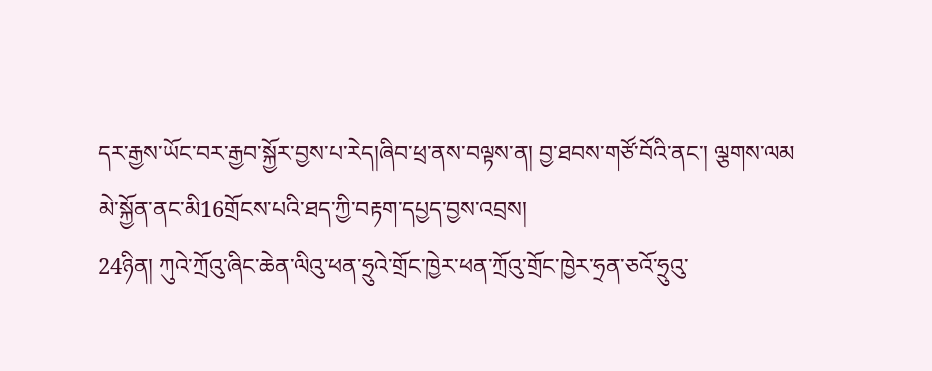དར་རྒྱས་ཡོང་བར་རྒྱབ་སྐྱོར་བྱས་པ་རེད།ཞིབ་ཕྲ་ནས་བལྟས་ན། བྱ་ཐབས་གཙོ་བོའི་ནང་། ལྕགས་ལམ
མེ་སྐྱོན་ནང་མི16གྲོངས་པའི་ཐད་ཀྱི་བརྟག་དཔྱད་བྱས་འབྲས།
24ཉིན། ཀུའེ་ཀྲོའུ་ཞིང་ཆེན་ལིའུ་ཕན་ཧྲུའེ་གྲོང་ཁྱེར་ཕན་ཀྲོའུ་གྲོང་ཁྱེར་ཧྲན་ཅའོ་ཧྲུའུ་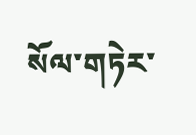སོལ་གཏེར་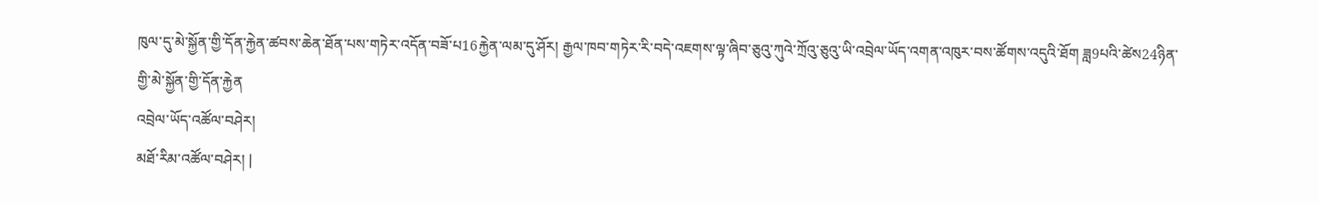ཁུལ་དུ་མེ་སྐྱོན་གྱི་དོན་རྐྱེན་ཚབས་ཆེན་ཐོན་པས་གཏེར་འདོན་བཟོ་པ16རྐྱེན་ལམ་དུ་ཤོར། རྒྱལ་ཁབ་གཏེར་རི་བདེ་འཇགས་ལྟ་ཞིབ་ཅུའུ་ཀུའེ་ཀྲོའུ་ཅུའུ་ཡི་འབྲེལ་ཡོད་འགན་འཁུར་བས་ཚོགས་འདུའི་ཐོག ཟླ9པའི་ཚེས24ཉིན་གྱི་མེ་སྐྱོན་གྱི་དོན་རྐྱེན
འབྲེལ་ཡོད་འཚོལ་བཤེར།
མཐོ་རིམ་འཚོལ་བཤེར། |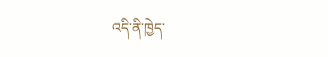འདི་ནི་ཁྱེད་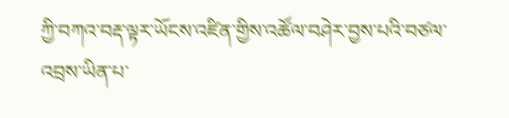ཀྱི་བཀའ་བརྡ་ལྟར་ཡོངས་འཛིན་གྱིས་འཚོལ་བཤེར་བྱས་པའི་བཙལ་འབྲས་ཡིན་པ་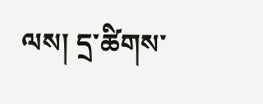ལས། དྲ་ཚིགས་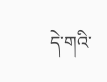དེ་གའི་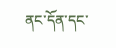ནང་དོན་དང་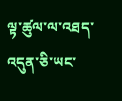ལྟ་ཚུལ་ལ་འཐད་འདུན་ཅི་ཡང་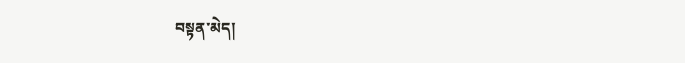བསྟན་མེད།